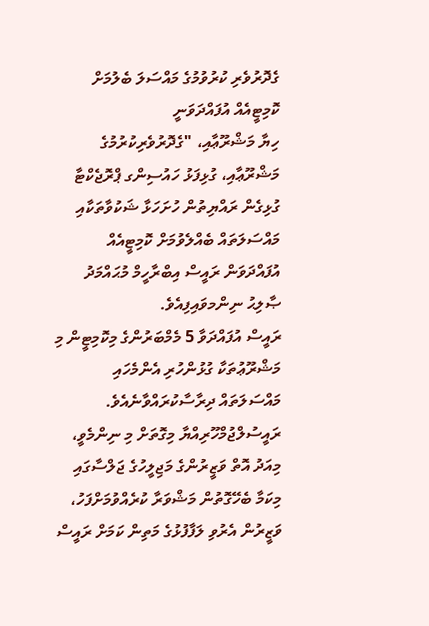ގެދޮރުވެރި ކުރުވުމުގެ މައްސަލަ ބެލުމަށް ކޮމިޓީއެއް އުފައްދަވަނީ
ހިޔާ މަޝްރޫޢާއި، "ގެދޮރުވެރިކުރުމުގެ މަޝްރޫޢާއި، ގުޅިފަޅު ހައުސިންގ ޕްރޮޖެކްޓާ  ގުޅިގެން ރައްޔިތުން ހުށަހަޅާ ޝަކުވާތަކާއި މައްސަލަތައް ބެއްލެވުމަށް ކޮމިޓީއެއް އުފައްދަވަން ރައީސް އިބްރާހީމް މުޙައްމަދު ޞާލިޙު ނިންމވައިފިއެވެ.
ރައީސް އުފައްދަވާ 5 މެމްބަރުންގެ މިކޮމިޓީން މި މަޝްރޫޢުތަކާ ގުޅުންހުރި އެންމެހައި މައްސަލަތައް ދިރާސާކުރައްވާނެއެވެ. ރައީސުލްޖުމްހޫރިއްޔާ މިގޮތަށް މި ނިންމެވީ، މިއަދު އޮތް ވަޒީރުންގެ މަޖިލީހުގެ ޖަލްސާގައި މިކަމާ ބެހޭގޮތުން މަޝްވަރާ ކުރެއްވުމަށްފަހު، ވަޒީރުން އެރުވި ލަފާފުޅުގެ މަތިން ކަމަށް ރައީސް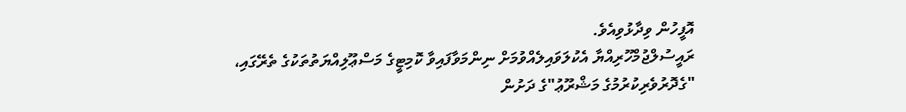އޮފީހުން ވިދާޅުވިއެވެ.
ރައީސުލްޖުމްހޫރިއްޔާ އެކުލަވައިލެއްވުމަށް ނިންމަވާފައިވާ ކޮމިޓީގެ މަސްޢޫލިއްޔަތުތަކުގެ ތެރޭގައި، "ގެދޮރުވެރިކުރުމުގެ މަޝްރޫޢު"ގެ ދަށުން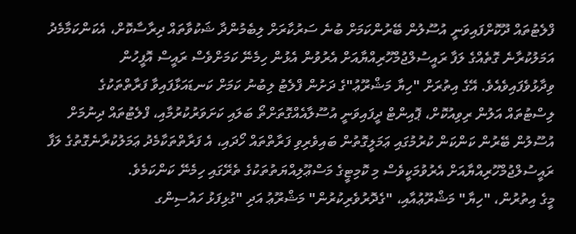ފްލެޓުތައް ދޫކޮށްފައިވަނީ އުސޫލުން ބޭރުންކަމަށް ބުނެ ސަރުކާރަށް ލިބެމުންދާ ޝަކުވާތައް ދިރާސާކޮށް، އެކަންކަމާމެދު އަމަލުކުރާނެ ގޮތެއްގެ ލަފާ ރައީސުލްޖުމްހޫރިއްޔާއަށް އެރުވުން އެޅުން ހިމެނޭ ކަމަށްވެސް ރައީސް އޮފީހުން ވިދާޅުވެފައިވެއެވެ. އޭގެ އިތުރަށް "ހިޔާ މަޝްރޫޢު"ގެ ދަށުން ފްލެޓު ލިބުނު ކަމަށް ކަނޑައަޅާފައިވާ ފަރާތްތަކުގެ ލިސްޓުތައް އަލުން ރިވިއުކޮށް، ޕޮއިންޓް ދީފައިވަނީ އުސޫލާއެއްގޮތަށްތޯ ބަލައި ކަށަވަރުކުރުމާއި، ފްލެޓުތައް ދިނުމަށް އުސޫލުން ބޭރުން ކަންކަން ކުރުމުގައި ޢަމަލީގޮތުން ބައިވެރިވި ފަރާތްތައް ހޯދައި، އެ ފަރާތްތަކާމެދު ޢަމަލުކުރާނެގޮތުގެ ލަފާ ރައީސުލްޖުމްހޫރިއްޔާއަށް އެރުވުމަކީވެސް މި ކޮމިޓީގެ މަސްޢޫލިއްޔަތުތަކުގެ ތެރޭގައި ހިމެނޭ ކަންކަމެވެ.
މީގެ އިތުރުން، "ހިޔާ" މަޝްރޫޢުއާއި، "ގެދޮރުވެރިކުރުން" މަޝްރޫޢު އަދި "ގުޅިފަޅު ހައުސިންގ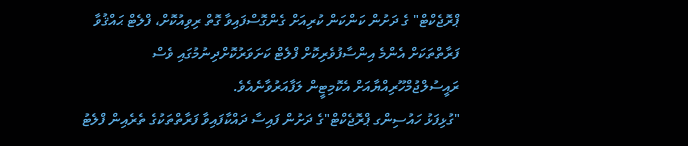ޕްރޮޖެކްޓް" ގެ ދަށުން ކަންކަން ކުރިއަށް ގެންގޮސްފައިވާ ގޮތް ރިވިއުކޮށް، ފްލެޓް ޙައްޤުވާ ފަރާތްތަކަށް އެންމެ އިންސާފުވެރިކޮށް ފްލެޓް ކަށަވަރުކޮށްދިނުމުގައި ވެސް ރައީސުލްޖުމްހޫރިއްޔާއަށް އެކޮމިޓީން ލަފާއަރުވާނެއެވެ.
"ގުޅިފަޅު ހައުސިންގ ޕްރޮޖެކްޓް"ގެ ދަށުން ފައިސާ ދައްކާފައިވާ ފަރާތްތަކުގެ ތެރެއިން ފްލެޓު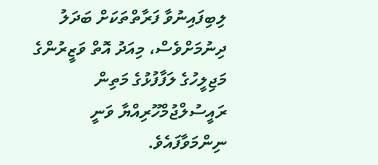ލިބިފައިނުވާ ފަރާތްތަކަށް ބަދަލު ދިނުމަށްވެސް، މިއަދު އޮތް ވަޒީރުންގެ މަޖިލީހުގެ ލަފާފުޅުގެ މަތިން ރައީސުލްޖުމްހޫރިއްޔާ ވަނީ ނިންމަވާފައެވެ.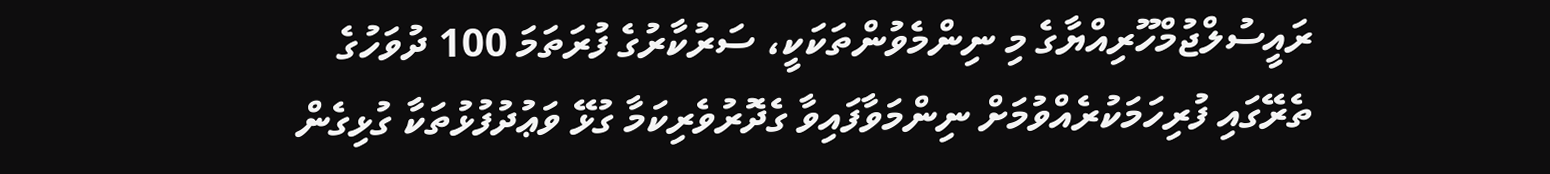ރައީސުލްޖުމްހޫރިއްޔާގެ މި ނިންމެވުންތަކަކީ، ސަރުކާރުގެ ފުރަތަމަ 100 ދުވަހުގެ ތެރޭގައި ފުރިހަމަކުރެއްވުމަށް ނިންމަވާފައިވާ ގެދޮރުވެރިކަމާ ގުޅޭ ވަޢުދުފުޅުތަކާ ގުޅިގެން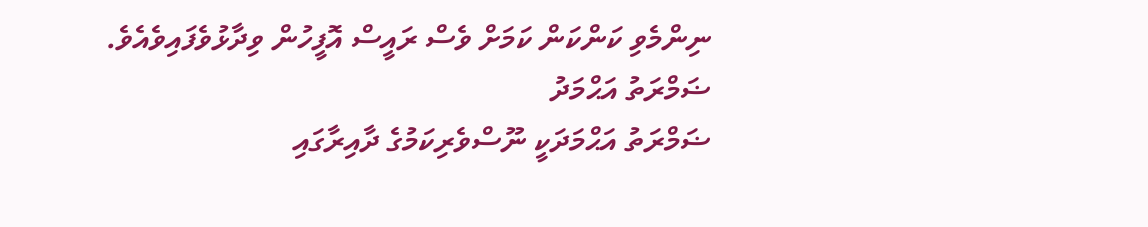ނިންމެވި ކަންކަން ކަމަށް ވެސް ރައީސް އޮފީހުން ވިދާޅުވެފައިވެއެވެ.
ޟަމްރަތު އަޙްމަދު
ޟަމްރަތު އަޙްމަދަކީ ނޫސްވެރިކަމުގެ ދާއިރާގައި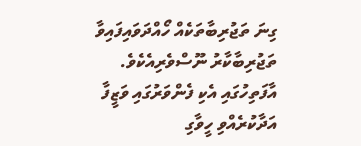ގިނަ ތަޖުރިބާތަކެއް ހޯއްދަވައިފައިވާ ތަޖުރިބާކާރު ނޫސްވެރިއެކެވެ. އާފަތިހުގައި އެކި ފެންވަރުގައި ވަޒީފާ އަދާކުރެއްވި ހީވާގި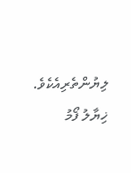ލިޔުންތެރިއެކެވެ.
ޚިޔާލު ފޯމު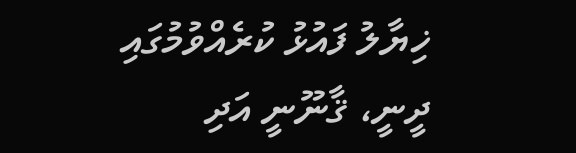ޚިޔާލު ފައުޅު ކުރެއްވުމުގައި ދީނީ، ޤާނޫނީ އަދި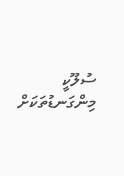ސުލޫކީ މިންގަނޑުތަކަށް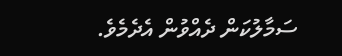ސަމާލުކަން ދެއްވުން އެދެމެވެ.